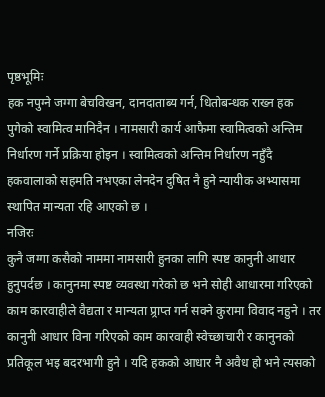पृष्ठभूमिः
हक नपुग्ने जग्गा बेचविखन, दानदाताब्य गर्न, धितोबन्धक राख्न हक पुगेको स्वामित्व मानिदैन । नामसारी कार्य आफैमा स्वामित्वको अन्तिम निर्धारण गर्ने प्रक्रिया होइन । स्वामित्वको अन्तिम निर्धारण नहुँदै हकवालाको सहमति नभएका लेनदेन दुषित नै हुने न्यायीक अभ्यासमा स्थापित मान्यता रहि आएको छ ।
नजिरः
कुनै जग्गा कसैको नाममा नामसारी हुनका लागि स्पष्ट कानुनी आधार हुनुपर्दछ । कानुनमा स्पष्ट व्यवस्था गरेको छ भने सोही आधारमा गरिएको काम कारवाहीले वैद्यता र मान्यता प्र्राप्त गर्न सक्ने कुरामा विवाद नहुने । तर कानुनी आधार विना गरिएको काम कारवाही स्वेच्छाचारी र कानुनको प्रतिकूल भइ बदरभागी हुने । यदि हकको आधार नै अवैध हो भने त्यसको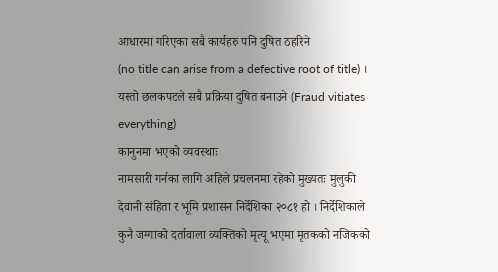आधारमा गरिएका सबै कार्यहरु पनि दुषित ठहरिने
(no title can arise from a defective root of title) । यस्तो छलकपटले सबै प्रक्रिया दुषित बनाउने (Fraud vitiates everything)
कानुनमा भएको व्यवस्थाः
नामसारी गर्नका लागि अहिले प्रचलनमा रहेको मुख्यतः मुलुकी देवानी संहिता र भूमि प्रशासन निर्देशिका २०८१ हो । निर्देशिकाले कुनै जग्गाको दर्तावाला व्यक्तिको मृत्यू भएमा मृतकको नजिकको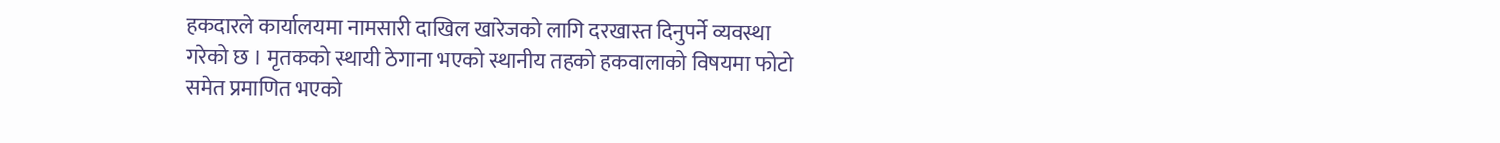हकदारले कार्यालयमा नामसारी दाखिल खारेजको लागि दरखास्त दिनुपर्ने व्यवस्था गरेको छ । मृतकको स्थायी ठेगाना भएको स्थानीय तहको हकवालाको विषयमा फोटो समेत प्रमाणित भएको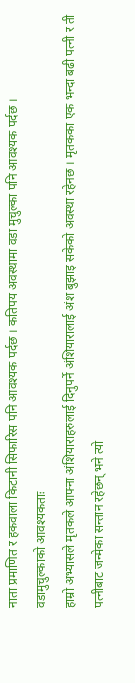नाता प्रमाणित र हकवाला किटानी सिफारिस पनि आवश्यक पर्दछ । कतिपय अवस्थामा वडा मुचुल्का पनि आवश्यक पर्दछ ।
वडामुचुल्काको आवश्यकताः
हाम्रो अभ्यासले मृतकले आफ्ना अंशियाराहरुलाई दिनुपर्ने अंशियारालाई अंश बुझाइ सकेको अवस्था रहेनछ । मृतकका एक भन्दा बढी पत्नी र ती पत्नीबाट जन्मेका सन्तान रहेछन् भने त्यो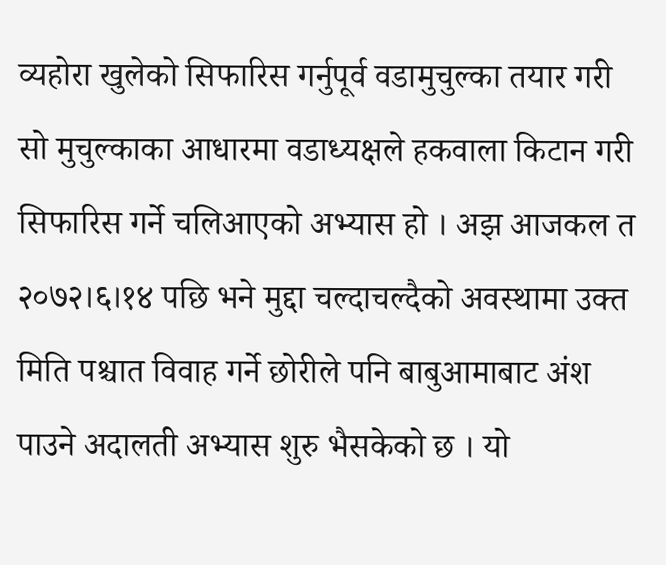व्यहोरा खुलेको सिफारिस गर्नुपूर्व वडामुचुल्का तयार गरी सो मुचुल्काका आधारमा वडाध्यक्षले हकवाला किटान गरी सिफारिस गर्ने चलिआएको अभ्यास हो । अझ आजकल त २०७२।६।१४ पछि भने मुद्दा चल्दाचल्दैको अवस्थामा उक्त मिति पश्चात विवाह गर्ने छोरीले पनि बाबुआमाबाट अंश पाउने अदालती अभ्यास शुरु भैसकेको छ । यो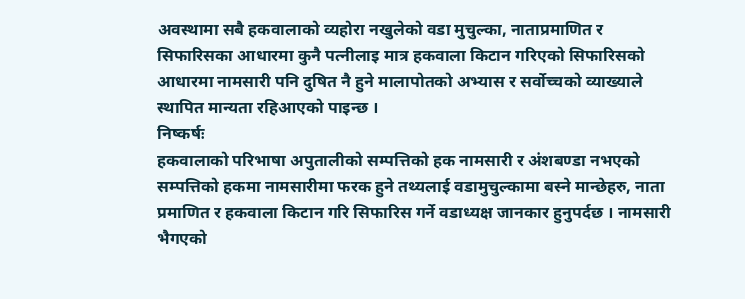अवस्थामा सबै हकवालाको व्यहोरा नखुलेको वडा मुचुल्का, नाताप्रमाणित र सिफारिसका आधारमा कुनै पत्नीलाइ मात्र हकवाला किटान गरिएको सिफारिसको आधारमा नामसारी पनि दुषित नै हुने मालापोतको अभ्यास र सर्वोच्चको व्याख्याले स्थापित मान्यता रहिआएको पाइन्छ ।
निष्कर्षः
हकवालाको परिभाषा अपुतालीको सम्पत्तिको हक नामसारी र अंशबण्डा नभएको सम्पत्तिको हकमा नामसारीमा फरक हुने तथ्यलाई वडामुचुल्कामा बस्ने मान्छेहरु, नाता प्रमाणित र हकवाला किटान गरि सिफारिस गर्ने वडाध्यक्ष जानकार हुनुपर्दछ । नामसारी भैगएको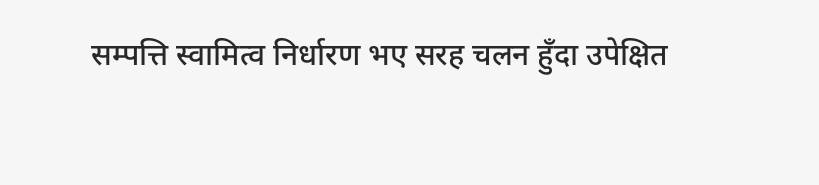सम्पत्ति स्वामित्व निर्धारण भए सरह चलन हुँदा उपेक्षित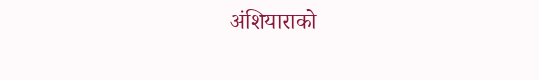अंशियाराको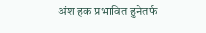अंश हक प्रभावित हुनेतर्फ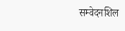सम्वेदनशिल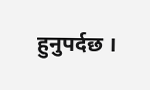हुनुपर्दछ ।